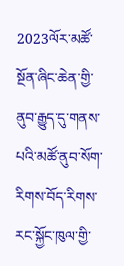2023ལོར་མཚོ་སྔོན་ཞིང་ཆེན་གྱི་ནུབ་རྒྱུད་དུ་གནས་པའི་མཚོ་ནུབ་སོག་རིགས་བོད་རིགས་རང་སྐྱོང་ཁུལ་གྱི་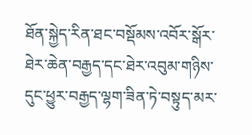ཐོན་སྐྱེད་རིན་ཐང་བསྡོམས་འབོར་སྒོར་ཐེར་ཆེན་བརྒྱད་དང་ཐེར་འབུམ་གཉིས་དུང་ཕྱུར་བརྒྱད་ལྷག་ཟིན་ཏེ་བསྟུད་མར་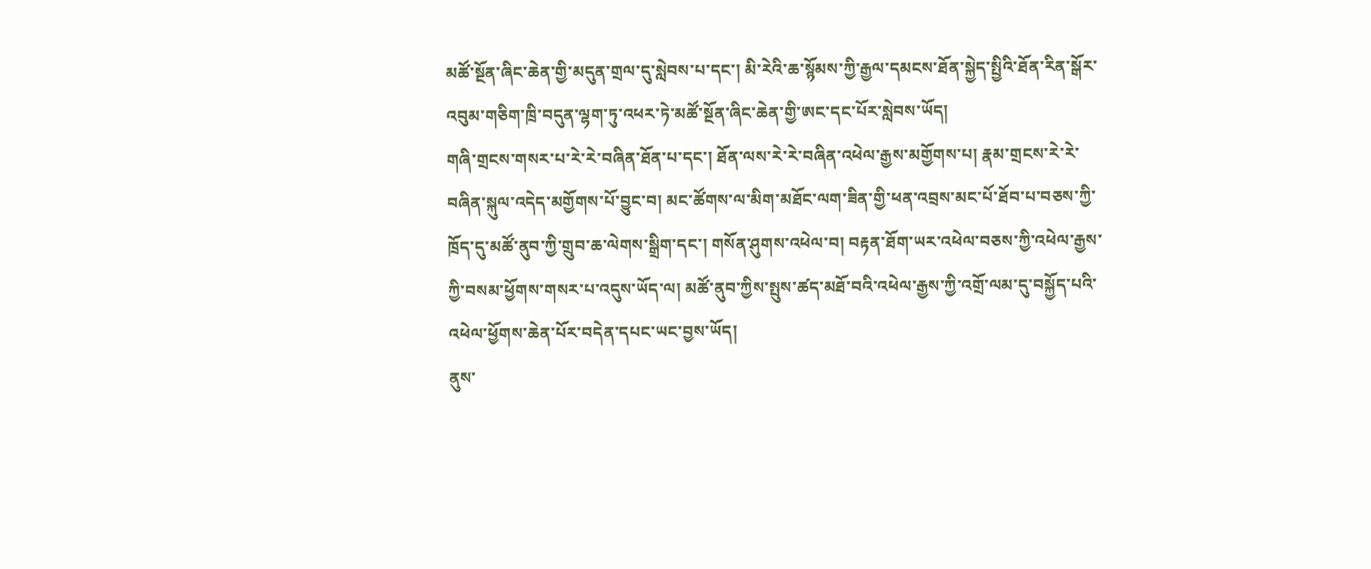མཚོ་སྔོན་ཞིང་ཆེན་གྱི་མདུན་གྲལ་དུ་སླེབས་པ་དང་། མི་རེའི་ཆ་སྙོམས་ཀྱི་རྒྱལ་དམངས་ཐོན་སྐྱེད་སྤྱིའི་ཐོན་རིན་སྒོར་འབུམ་གཅིག་ཁྲི་བདུན་ལྷག་ཏུ་འཕར་ཏེ་མཚོ་སྔོན་ཞིང་ཆེན་གྱི་ཨང་དང་པོར་སླེབས་ཡོད།
གཞི་གྲངས་གསར་པ་རེ་རེ་བཞིན་ཐོན་པ་དང་། ཐོན་ལས་རེ་རེ་བཞིན་འཕེལ་རྒྱས་མགྱོགས་པ། རྣམ་གྲངས་རེ་རེ་བཞིན་སྐུལ་འདེད་མགྱོགས་པོ་བྱུང་བ། མང་ཚོགས་ལ་མིག་མཐོང་ལག་ཟིན་གྱི་ཕན་འབྲས་མང་པོ་ཐོབ་པ་བཅས་ཀྱི་ཁྲོད་དུ་མཚོ་ནུབ་ཀྱི་གྲུབ་ཆ་ལེགས་སྒྲིག་དང་། གསོན་ཤུགས་འཕེལ་བ། བརྟན་ཐོག་ཡར་འཕེལ་བཅས་ཀྱི་འཕེལ་རྒྱས་ཀྱི་བསམ་ཕྱོགས་གསར་པ་འདུས་ཡོད་ལ། མཚོ་ནུབ་ཀྱིས་སྤུས་ཚད་མཐོ་བའི་འཕེལ་རྒྱས་ཀྱི་འགྲོ་ལམ་དུ་བསྐྱོད་པའི་འཕེལ་ཕྱོགས་ཆེན་པོར་བདེན་དཔང་ཡང་བྱས་ཡོད།
ནུས་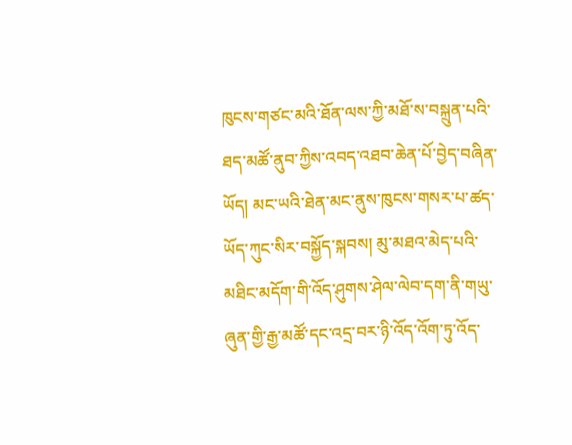ཁུངས་གཙང་མའི་ཐོན་ལས་ཀྱི་མཐོ་ས་བསྐྲུན་པའི་ཐད་མཚོ་ནུབ་ཀྱིས་འབད་འཐབ་ཆེན་པོ་བྱེད་བཞིན་ཡོད། མང་ཡའི་ཐེན་མང་ནུས་ཁུངས་གསར་པ་ཚད་ཡོད་ཀུང་སིར་བསྐྱོད་སྐབས། མུ་མཐའ་མེད་པའི་མཐིང་མདོག་གི་འོད་ཤུགས་ཤེལ་ལེབ་དག་ནི་གཡུ་ཞུན་གྱི་རྒྱ་མཚོ་དང་འདྲ་བར་ཉི་འོད་འོག་ཏུ་འོད་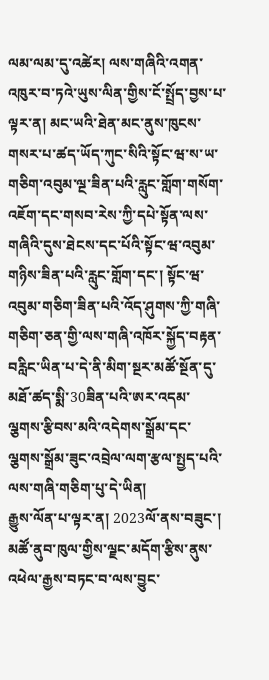ལམ་ལམ་དུ་འཚེར། ལས་གཞིའི་འགན་འཁུར་བ་ཏའེ་ཡུས་ལིན་གྱིས་ངོ་སྤྲོད་བྱས་པ་ལྟར་ན། མང་ཡའི་ཐེན་མང་ནུས་ཁུངས་གསར་པ་ཚད་ཡོད་ཀུང་སིའི་སྟོང་ཝ་ས་ཡ་གཅིག་འབུམ་ལྔ་ཟིན་པའི་རླུང་གློག་གསོག་འཇོག་དང་གསབ་རེས་ཀྱི་དཔེ་སྟོན་ལས་གཞིའི་དུས་ཐེངས་དང་པོའི་སྟོང་ཝ་འབུམ་གཉིས་ཟིན་པའི་རླུང་གློག་དང་། སྟོང་ཝ་འབུམ་གཅིག་ཟིན་པའི་འོད་ཤུགས་ཀྱི་གཞི་གཅིག་ཅན་གྱི་ལས་གཞི་འཁོར་སྐྱོད་བརྟན་བརླིང་ཡིན་པ་དེ་ནི་མིག་སྔར་མཚོ་སྔོན་དུ་མཐོ་ཚད་སྨི་30ཟིན་པའི་ཨར་འདམ་ལྕགས་རྩིབས་མའི་འདེགས་སྒྲོམ་དང་ལྕགས་སྒྲོམ་ཟུང་འབྲེལ་ལག་རྩལ་སྤྱད་པའི་ལས་གཞི་གཅིག་པུ་དེ་ཡིན།
རྒྱུས་ལོན་པ་ལྟར་ན། 2023ལོ་ནས་བཟུང་། མཚོ་ནུབ་ཁུལ་གྱིས་ལྗང་མདོག་རྩིས་ནུས་འཕེལ་རྒྱས་བཏང་བ་ལས་བྱུང་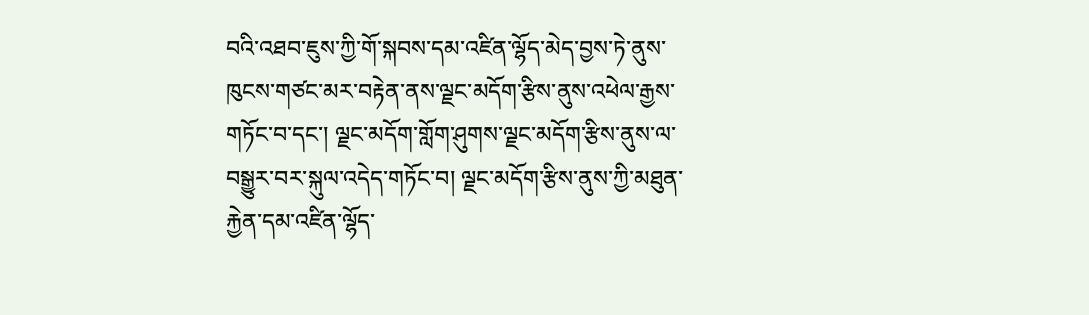བའི་འཐབ་ཇུས་ཀྱི་གོ་སྐབས་དམ་འཛིན་ལྷོད་མེད་བྱས་ཏེ་ནུས་ཁུངས་གཙང་མར་བརྟེན་ནས་ལྗང་མདོག་རྩིས་ནུས་འཕེལ་རྒྱས་གཏོང་བ་དང་། ལྗང་མདོག་གློག་ཤུགས་ལྗང་མདོག་རྩིས་ནུས་ལ་བསྒྱུར་བར་སྐུལ་འདེད་གཏོང་བ། ལྗང་མདོག་རྩིས་ནུས་ཀྱི་མཐུན་རྐྱེན་དམ་འཛིན་ལྷོད་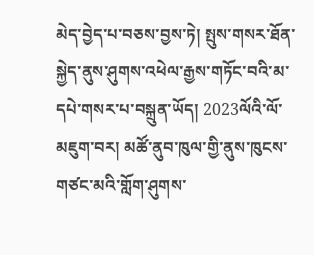མེད་བྱེད་པ་བཅས་བྱས་ཏེ། སྤུས་གསར་ཐོན་སྐྱེད་ནུས་ཤུགས་འཕེལ་རྒྱས་གཏོང་བའི་མ་དཔེ་གསར་པ་བསྐྲུན་ཡོད། 2023ལོའི་ལོ་མཇུག་བར། མཚོ་ནུབ་ཁུལ་གྱི་ནུས་ཁུངས་གཙང་མའི་གློག་ཤུགས་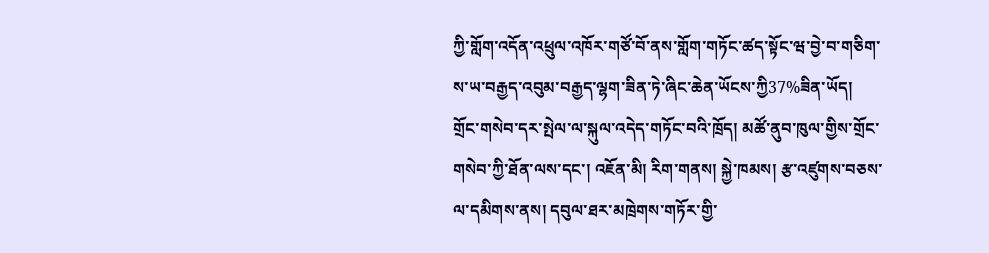ཀྱི་གློག་འདོན་འཕྲུལ་འཁོར་གཙོ་བོ་ནས་གློག་གཏོང་ཚད་སྟོང་ཝ་བྱེ་བ་གཅིག་ས་ཡ་བརྒྱད་འབུམ་བརྒྱད་ལྷག་ཟིན་ཏེ་ཞིང་ཆེན་ཡོངས་ཀྱི37%ཟིན་ཡོད།
གྲོང་གསེབ་དར་སྤེལ་ལ་སྐུལ་འདེད་གཏོང་བའི་ཁྲོད། མཚོ་ནུབ་ཁུལ་གྱིས་གྲོང་གསེབ་ཀྱི་ཐོན་ལས་དང་། འཇོན་མི། རིག་གནས། སྐྱེ་ཁམས། རྩ་འཛུགས་བཅས་ལ་དམིགས་ནས། དབུལ་ཐར་མཁྲེགས་གཏོར་གྱི་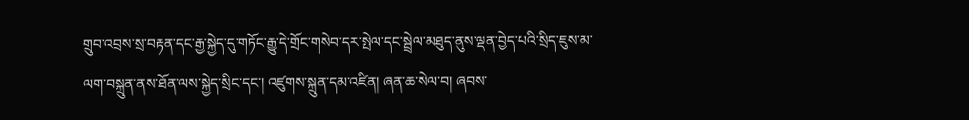གྲུབ་འབྲས་སྲ་བརྟན་དང་རྒྱ་སྐྱེད་དུ་གཏོང་རྒྱུ་དེ་གྲོང་གསེབ་དར་སྤེལ་དང་སྦྲེལ་མཐུད་ནུས་ལྡན་བྱེད་པའི་སྲིད་ཇུས་མ་ལག་བསྐྲུན་ནས་ཐོན་ལས་སྐྱེད་སྲིང་དང་། འཛུགས་སྐྲུན་དམ་འཛིན། ཞན་ཆ་སེལ་བ། ཞབས་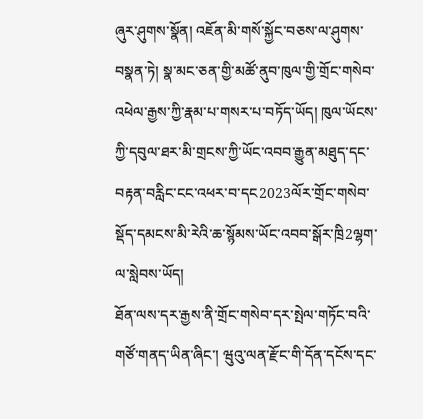ཞུར་ཤུགས་སྣོན། འཇོན་མི་གསོ་སྐྱོང་བཅས་ལ་ཤུགས་བསྣན་ཏེ། སྣ་མང་ཅན་གྱི་མཚོ་ནུབ་ཁུལ་གྱི་གྲོང་གསེབ་འཕེལ་རྒྱས་ཀྱི་རྣམ་པ་གསར་པ་བཏོད་ཡོད། ཁུལ་ཡོངས་ཀྱི་དབུལ་ཐར་མི་གྲངས་ཀྱི་ཡོང་འབབ་རྒྱུན་མཐུད་དང་བརྟན་བརླིང་ངང་འཕར་བ་དང2023ལོར་གྲོང་གསེབ་སྡོད་དམངས་མི་རེའི་ཆ་སྙོམས་ཡོང་འབབ་སྒོར་ཁྲི2ལྷག་ལ་སླེབས་ཡོད།
ཐོན་ལས་དར་རྒྱས་ནི་གྲོང་གསེབ་དར་སྤེལ་གཏོང་བའི་གཙོ་གནད་ཡིན་ཞིང་། ཝུའུ་ལན་རྫོང་གི་དོན་དངོས་དང་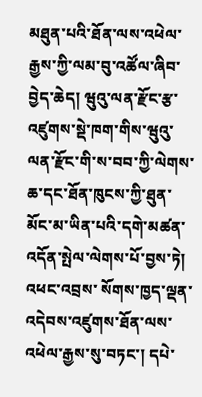མཐུན་པའི་ཐོན་ལས་འཕེལ་རྒྱས་ཀྱི་ལམ་བུ་འཚོལ་ཞིབ་བྱེད་ཆེད། ཝུའུ་ལན་རྫོང་རྩ་འཛུགས་སྡེ་ཁག་གིས་ཝུའུ་ལན་རྫོང་གི་ས་བབ་ཀྱི་ལེགས་ཆ་དང་ཐོན་ཁུངས་ཀྱི་ཐུན་མོང་མ་ཡིན་པའི་དགེ་མཚན་འདོན་སྤེལ་ལེགས་པོ་བྱས་ཏེ། འཕང་འབྲས་ སོགས་ཁྱད་ལྡན་འདེབས་འཛུགས་ཐོན་ལས་འཕེལ་རྒྱས་སུ་བཏང་། དཔེ་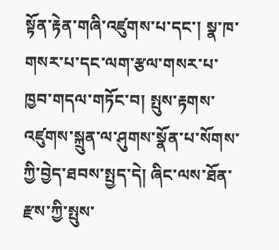སྟོན་རྟེན་གཞི་འཛུགས་པ་དང་། སྣ་ཁ་གསར་པ་དང་ལག་རྩལ་གསར་པ་ཁྱབ་གདལ་གཏོང་བ། སྤུས་རྟགས་འཛུགས་སྐྲུན་ལ་ཤུགས་སྣོན་པ་སོགས་ཀྱི་བྱེད་ཐབས་སྤྱད་དེ། ཞིང་ལས་ཐོན་རྫས་ཀྱི་སྤུས་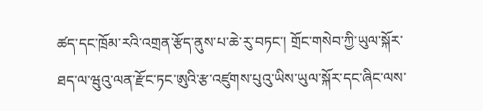ཚད་དང་ཁྲོམ་རའི་འགྲན་རྩོད་ནུས་པ་ཆེ་རུ་བཏང་། གྲོང་གསེབ་ཀྱི་ཡུལ་སྐོར་ཐད་ལ་ཝུའུ་ལན་རྫོང་ཏང་ཨུའི་རྩ་འཛུགས་པུའུ་ཡིས་ཡུལ་སྐོར་དང་ཞིང་ལས་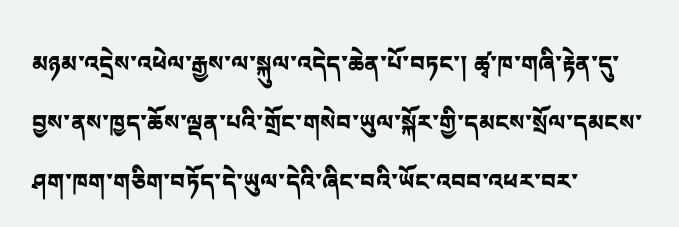མཉམ་འདྲེས་འཕེལ་རྒྱས་ལ་སྐུལ་འདེད་ཆེན་པོ་བཏང་། ཚྭ་ཁ་གཞི་རྟེན་དུ་བྱས་ནས་ཁྱད་ཆོས་ལྡན་པའི་གྲོང་གསེབ་ཡུལ་སྐོར་གྱི་དམངས་སྲོལ་དམངས་ཤག་ཁག་གཅིག་བཏོད་དེ་ཡུལ་དེའི་ཞིང་བའི་ཡོང་འབབ་འཕར་བར་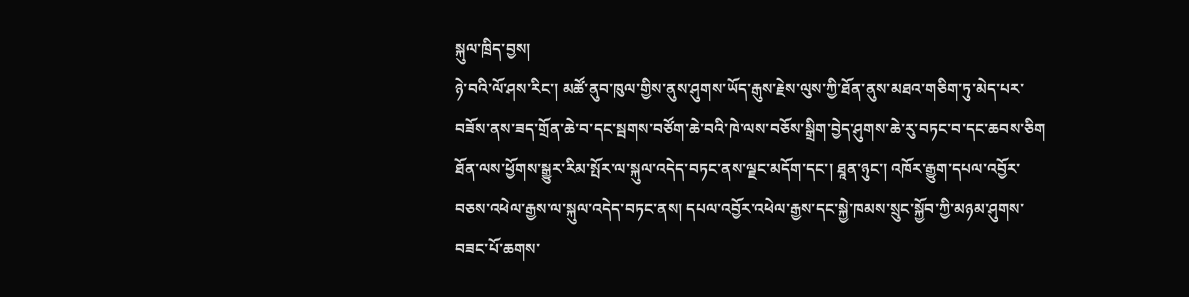སྐུལ་ཁྲིད་བྱས།
ཉེ་བའི་ལོ་ཤས་རིང་། མཚོ་ནུབ་ཁུལ་གྱིས་ནུས་ཤུགས་ཡོད་རྒུས་རྗེས་ལུས་ཀྱི་ཐོན་ནུས་མཐའ་གཅིག་ཏུ་མེད་པར་བཟོས་ནས་ཟད་གྲོན་ཆེ་བ་དང་སྦགས་བཙོག་ཆེ་བའི་ཁེ་ལས་བཅོས་སྒྲིག་བྱེད་ཤུགས་ཆེ་རུ་བཏང་བ་དང་ཆབས་ཅིག ཐོན་ལས་ཕྱོགས་སྒྱུར་རིམ་སྤོར་ལ་སྐུལ་འདེད་བཏང་ནས་ལྗང་མདོག་དང་། ཐཱན་ཉུང་། འཁོར་རྒྱུག་དཔལ་འབྱོར་བཅས་འཕེལ་རྒྱས་ལ་སྐུལ་འདེད་བཏང་ནས། དཔལ་འབྱོར་འཕེལ་རྒྱས་དང་སྐྱེ་ཁམས་སྲུང་སྐྱོབ་ཀྱི་མཉམ་ཤུགས་བཟང་པོ་ཆགས་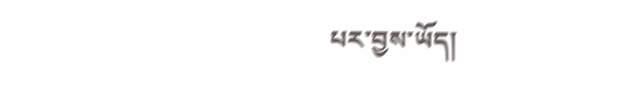པར་བྱས་ཡོད།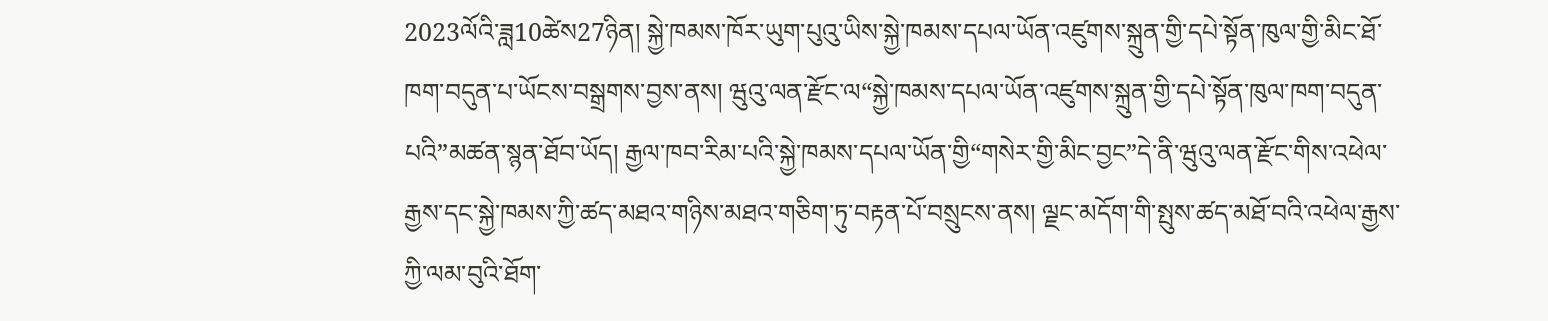2023ལོའི་ཟླ10ཚེས27ཉིན། སྐྱེ་ཁམས་ཁོར་ཡུག་པུའུ་ཡིས་སྐྱེ་ཁམས་དཔལ་ཡོན་འཛུགས་སྐྲུན་གྱི་དཔེ་སྟོན་ཁུལ་གྱི་མིང་ཐོ་ཁག་བདུན་པ་ཡོངས་བསྒྲགས་བྱས་ནས། ཝུའུ་ལན་རྫོང་ལ“སྐྱེ་ཁམས་དཔལ་ཡོན་འཛུགས་སྐྲུན་གྱི་དཔེ་སྟོན་ཁུལ་ཁག་བདུན་པའི”མཚན་སྙན་ཐོབ་ཡོད། རྒྱལ་ཁབ་རིམ་པའི་སྐྱེ་ཁམས་དཔལ་ཡོན་གྱི“གསེར་གྱི་མིང་བྱང”དེ་ནི་ཝུའུ་ལན་རྫོང་གིས་འཕེལ་རྒྱས་དང་སྐྱེ་ཁམས་ཀྱི་ཚད་མཐའ་གཉིས་མཐའ་གཅིག་ཏུ་བརྟན་པོ་བསྲུངས་ནས། ལྗང་མདོག་གི་སྤུས་ཚད་མཐོ་བའི་འཕེལ་རྒྱས་ཀྱི་ལམ་བུའི་ཐོག་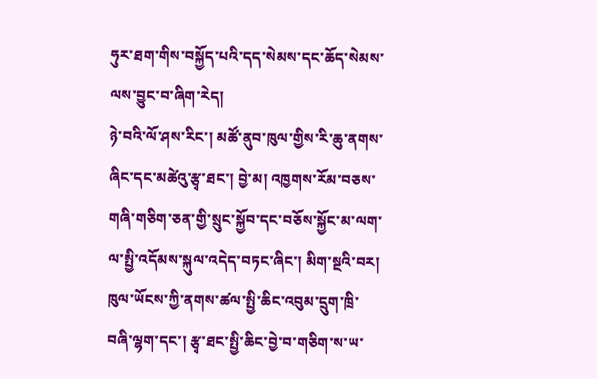ཧུར་ཐག་གིས་བསྐྱོད་པའི་དད་སེམས་དང་ཆོད་སེམས་ལས་བྱུང་བ་ཞིག་རེད།
ཉེ་བའི་ལོ་ཤས་རིང་། མཚོ་ནུབ་ཁུལ་གྱིས་རི་ཆུ་ནགས་ཞིང་དང་མཚེའུ་རྩྭ་ཐང་། བྱེ་མ། འཁྱགས་རོམ་བཅས་གཞི་གཅིག་ཅན་གྱི་སྲུང་སྐྱོབ་དང་བཅོས་སྐྱོང་མ་ལག་ལ་སྤྱི་འདོམས་སྐུལ་འདེད་བཏང་ཞིང་། མིག་སྔའི་བར། ཁུལ་ཡོངས་ཀྱི་ནགས་ཚལ་སྤྱི་ཆིང་འབུམ་དྲུག་ཁྲི་བཞི་ལྷག་དང་། རྩྭ་ཐང་སྤྱི་ཆིང་བྱེ་བ་གཅིག་ས་ཡ་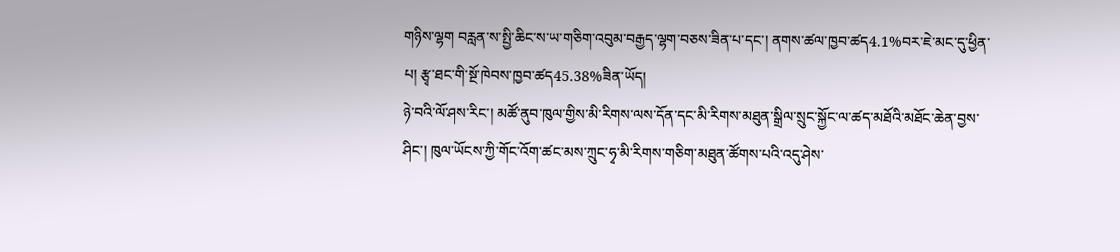གཉིས་ལྷག བརླན་ས་སྤྱི་ཆིང་ས་ཡ་གཅིག་འབུམ་བརྒྱད་ལྷག་བཅས་ཟིན་པ་དང་། ནགས་ཚལ་ཁྱབ་ཚད4.1%བར་ཇེ་མང་དུ་ཕྱིན་པ། རྩྭ་ཐང་གི་སྔོ་ཁེབས་ཁྱབ་ཚད45.38%ཟིན་ཡོད།
ཉེ་བའི་ལོ་ཤས་རིང་། མཚོ་ནུབ་ཁུལ་གྱིས་མི་རིགས་ལས་དོན་དང་མི་རིགས་མཐུན་སྒྲིལ་སྲུང་སྐྱོང་ལ་ཚད་མཐོའི་མཐོང་ཆེན་བྱས་ཤིང་། ཁུལ་ཡོངས་ཀྱི་གོང་འོག་ཚང་མས་ཀྲུང་ཧྭ་མི་རིགས་གཅིག་མཐུན་ཚོགས་པའི་འདུ་ཤེས་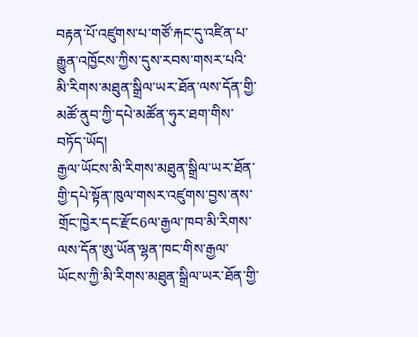བརྟན་པོ་འཛུགས་པ་གཙོ་རྐང་དུ་འཛིན་པ་རྒྱུན་འཁྱོངས་ཀྱིས་དུས་རབས་གསར་པའི་མི་རིགས་མཐུན་སྒྲིལ་ཡར་ཐོན་ལས་དོན་གྱི་མཚོ་ནུབ་ཀྱི་དཔེ་མཚོན་ཧུར་ཐག་གིས་བཏོད་ཡོད།
རྒྱལ་ཡོངས་མི་རིགས་མཐུན་སྒྲིལ་ཡར་ཐོན་གྱི་དཔེ་སྟོན་ཁུལ་གསར་འཛུགས་བྱས་ནས་གྲོང་ཁྱེར་དང་རྫོང6ལ་རྒྱལ་ཁབ་མི་རིགས་ལས་དོན་ཨུ་ཡོན་ལྷན་ཁང་གིས་རྒྱལ་ཡོངས་ཀྱི་མི་རིགས་མཐུན་སྒྲིལ་ཡར་ཐོན་གྱི་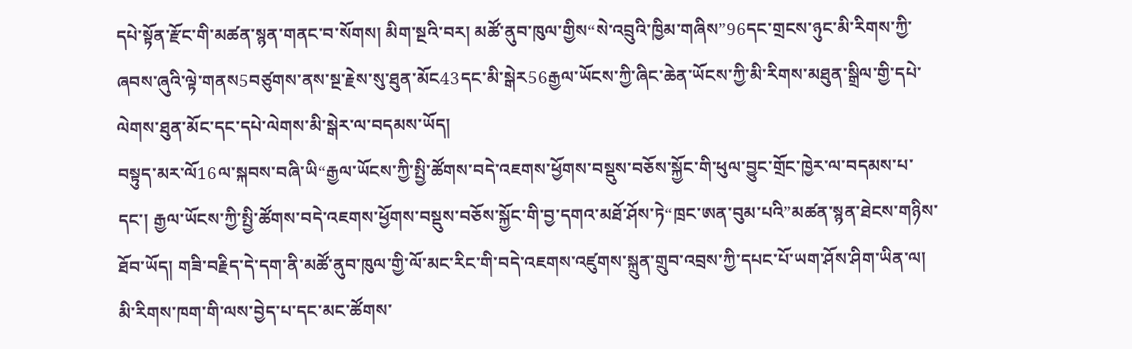དཔེ་སྟོན་རྫོང་གི་མཚན་སྙན་གནང་བ་སོགས། མིག་སྔའི་བར། མཚོ་ནུབ་ཁུལ་གྱིས“སེ་འབྲུའི་ཁྱིམ་གཞིས”96དང་གྲངས་ཉུང་མི་རིགས་ཀྱི་ཞབས་ཞུའི་ལྟེ་གནས5བཙུགས་ནས་སྔ་རྗེས་སུ་ཐུན་མོང43དང་མི་སྒེར56རྒྱལ་ཡོངས་ཀྱི་ཞིང་ཆེན་ཡོངས་ཀྱི་མི་རིགས་མཐུན་སྒྲིལ་གྱི་དཔེ་ལེགས་ཐུན་མོང་དང་དཔེ་ལེགས་མི་སྒེར་ལ་བདམས་ཡོད།
བསྟུད་མར་ལོ16ལ་སྐབས་བཞི་ཡི“རྒྱལ་ཡོངས་ཀྱི་སྤྱི་ཚོགས་བདེ་འཇགས་ཕྱོགས་བསྡུས་བཅོས་སྐྱོང་གི་ཕུལ་བྱུང་གྲོང་ཁྱེར་ལ་བདམས་པ་དང་། རྒྱལ་ཡོངས་ཀྱི་སྤྱི་ཚོགས་བདེ་འཇགས་ཕྱོགས་བསྡུས་བཅོས་སྐྱོང་གི་བྱ་དགའ་མཐོ་ཤོས་ཏེ“ཁྲང་ཨན་བུམ་པའི”མཚན་སྙན་ཐེངས་གཉིས་ཐོབ་ཡོད། གཟི་བརྗིད་དེ་དག་ནི་མཚོ་ནུབ་ཁུལ་གྱི་ལོ་མང་རིང་གི་བདེ་འཇགས་འཛུགས་སྐྲུན་གྲུབ་འབྲས་ཀྱི་དཔང་པོ་ཡག་ཤོས་ཤིག་ཡིན་ལ། མི་རིགས་ཁག་གི་ལས་བྱེད་པ་དང་མང་ཚོགས་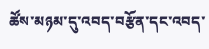ཚོས་མཉམ་དུ་འབད་བརྩོན་དང་འབད་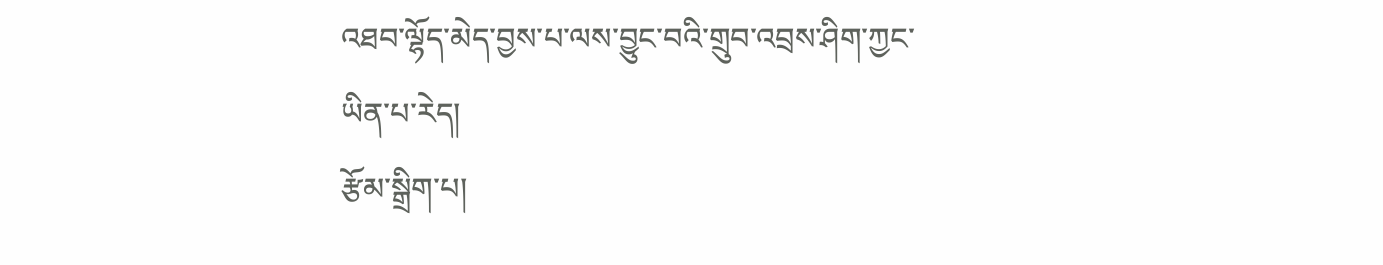འཐབ་ལྷོད་མེད་བྱས་པ་ལས་བྱུང་བའི་གྲུབ་འབྲས་ཤིག་ཀྱང་ཡིན་པ་རེད།
རྩོམ་སྒྲིག་པ།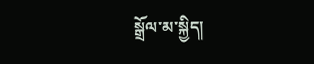སྒྲོལ་མ་སྐྱིད།